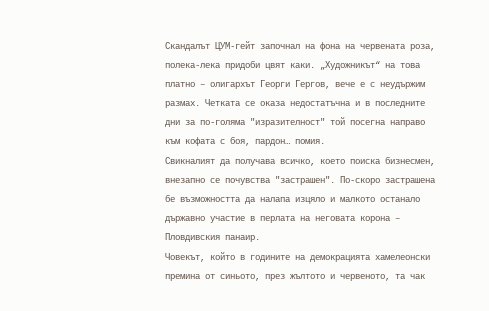Скандалът ЦУМ-гейт започнал на фона на червената роза, полека-лека придоби цвят каки. „Художникът“ на това платно – олигархът Георги Гергов, вече е с неудържим размах. Четката се оказа недостатъчна и в последните дни за по-голяма "изразителност" той посегна направо към кофата с боя, пардон… помия.
Свикналият да получава всичко, което поиска бизнесмен, внезапно се почувства "застрашен". По-скоро застрашена бе възможността да налапа изцяло и малкото останало държавно участие в перлата на неговата корона – Пловдивския панаир.
Човекът, който в годините на демокрацията хамелеонски премина от синьото, през жълтото и червеното, та чак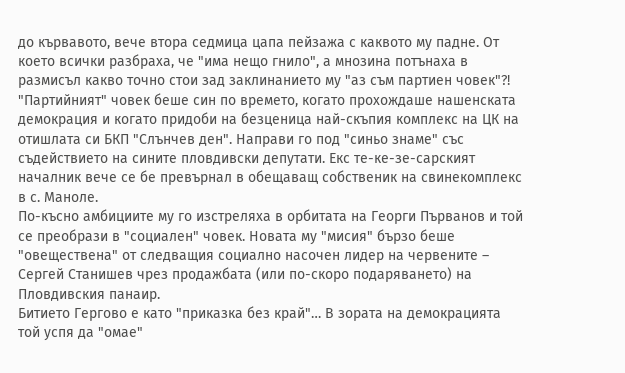до кървавото, вече втора седмица цапа пейзажа с каквото му падне. От което всички разбраха, че "има нещо гнило", а мнозина потънаха в размисъл какво точно стои зад заклинанието му "аз съм партиен човек"?!
"Партийният" човек беше син по времето, когато прохождаше нашенската демокрация и когато придоби на безценица най-скъпия комплекс на ЦК на отишлата си БКП "Слънчев ден". Направи го под "синьо знаме" със съдействието на сините пловдивски депутати. Екс те-ке-зе-сарският началник вече се бе превърнал в обещаващ собственик на свинекомплекс в с. Маноле.
По-късно амбициите му го изстреляха в орбитата на Георги Първанов и той се преобрази в "социален" човек. Новата му "мисия" бързо беше "овеществена" от следващия социално насочен лидер на червените – Сергей Станишев чрез продажбата (или по-скоро подаряването) на Пловдивския панаир.
Битието Гергово е като "приказка без край"… В зората на демокрацията той успя да "омае"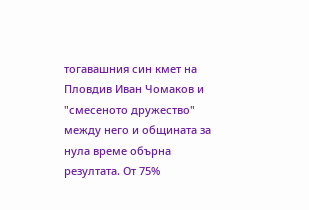тогавашния син кмет на Пловдив Иван Чомаков и "смесеното дружество" между него и общината за нула време обърна резултата. От 75%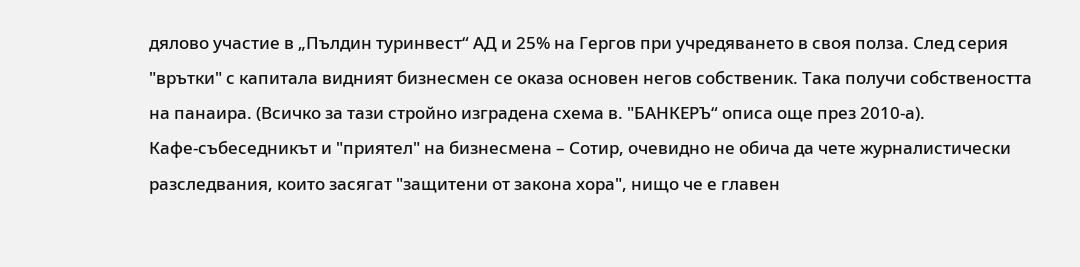дялово участие в „Пълдин туринвест“ АД и 25% на Гергов при учредяването в своя полза. След серия "врътки" с капитала видният бизнесмен се оказа основен негов собственик. Така получи собствеността на панаира. (Всичко за тази стройно изградена схема в. "БАНКЕРЪ“ описа още през 2010-а).
Кафе-събеседникът и "приятел" на бизнесмена – Сотир, очевидно не обича да чете журналистически разследвания, които засягат "защитени от закона хора", нищо че е главен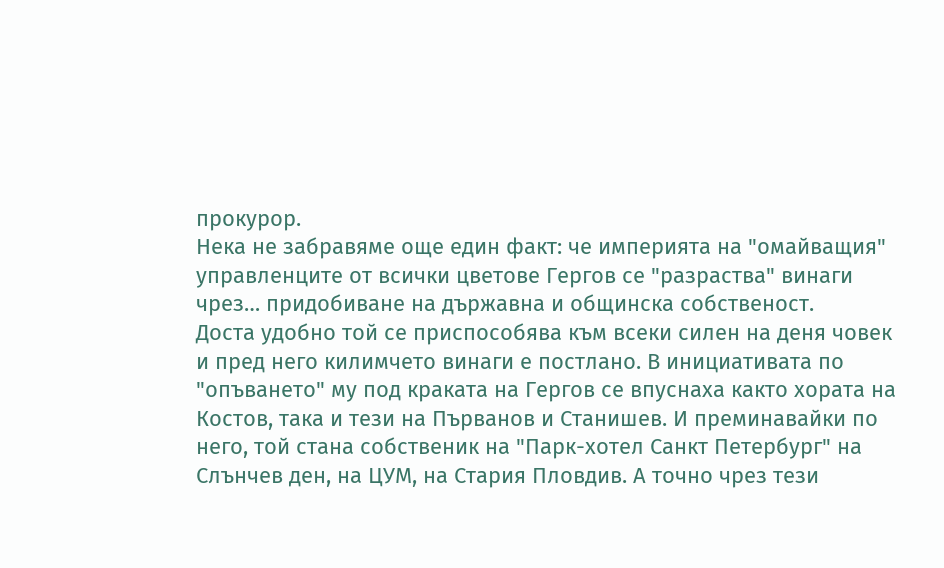прокурор.
Нека не забравяме още един факт: че империята на "омайващия" управленците от всички цветове Гергов се "разраства" винаги чрез… придобиване на държавна и общинска собственост.
Доста удобно той се приспособява към всеки силен на деня човек и пред него килимчето винаги е постлано. В инициативата по "опъването" му под краката на Гергов се впуснаха както хората на Костов, така и тези на Първанов и Станишев. И преминавайки по него, той стана собственик на "Парк-хотел Санкт Петербург" на Слънчев ден, на ЦУМ, на Стария Пловдив. А точно чрез тези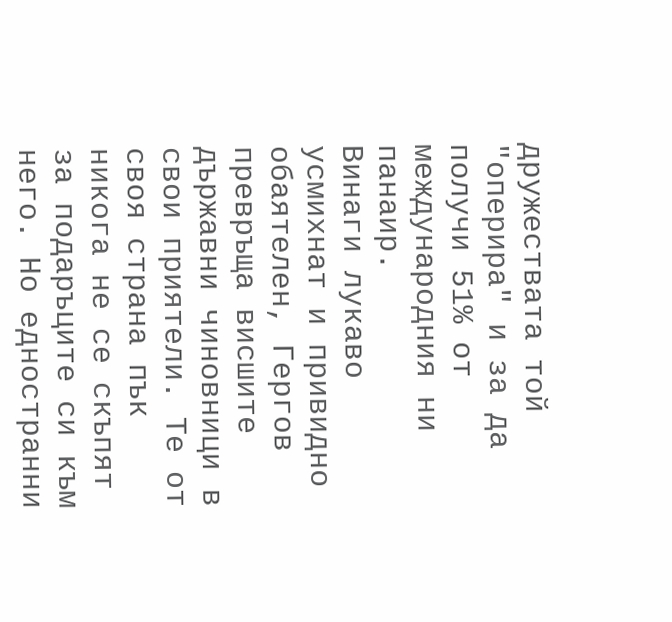дружествата той "оперира" и за да получи 51% от международния ни панаир.
Винаги лукаво усмихнат и привидно обаятелен, Гергов превръща висшите държавни чиновници в свои приятели. Те от своя страна пък никога не се скъпят за подаръците си към него. Но едностранни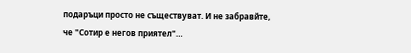подаръци просто не съществуват. И не забравйте, че "Сотир е негов приятел"…